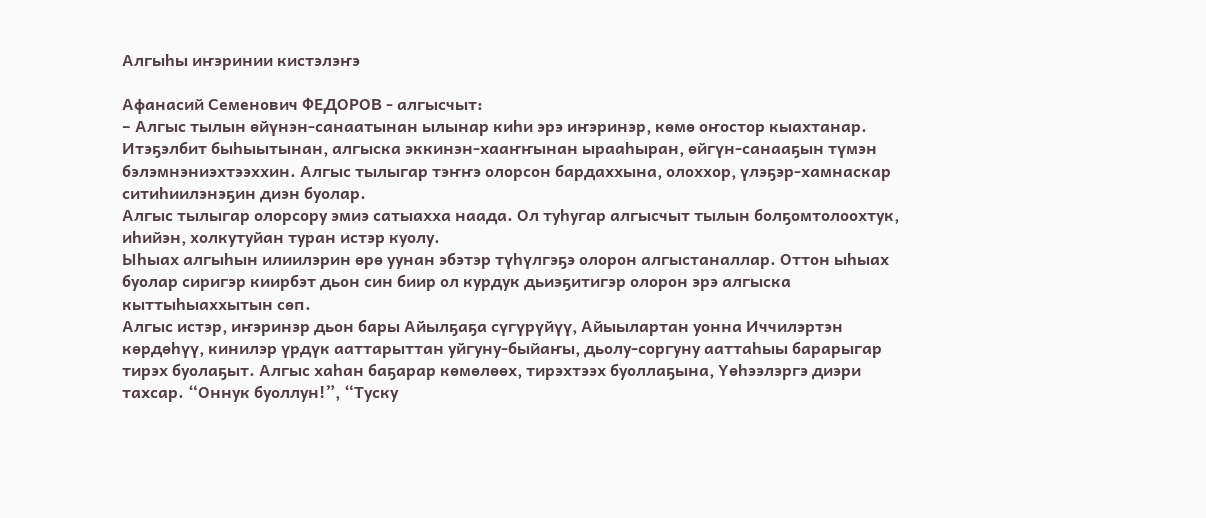Алгыһы иҥэринии кистэлэҥэ

Афанасий Семенович ФЕДОРОВ - алгысчыт:
– Алгыс тылын өйүнэн-санаатынан ылынар киһи эрэ иҥэринэр, көмө оҥостор кыахтанар.
Итэҕэлбит быһыытынан, алгыска эккинэн-хааҥҥынан ырааһыран, өйгүн-санааҕын түмэн бэлэмнэниэхтээххин. Алгыс тылыгар тэҥҥэ олорсон бардаххына, олоххор, үлэҕэр-хамнаскар ситиһиилэнэҕин диэн буолар.
Алгыс тылыгар олорсору эмиэ сатыахха наада. Ол туһугар алгысчыт тылын болҕомтолоохтук, иһийэн, холкутуйан туран истэр куолу.
Ыһыах алгыһын илиилэрин өрө уунан эбэтэр түһүлгэҕэ олорон алгыстаналлар. Оттон ыһыах буолар сиригэр киирбэт дьон син биир ол курдук дьиэҕитигэр олорон эрэ алгыска кыттыһыаххытын сөп.
Алгыс истэр, иҥэринэр дьон бары Айылҕаҕа сүгүрүйүү, Айыылартан уонна Иччилэртэн көрдөһүү, кинилэр үрдүк ааттарыттан уйгуну-быйаҥы, дьолу-соргуну ааттаһыы барарыгар тирэх буолаҕыт. Алгыс хаһан баҕарар көмөлөөх, тирэхтээх буоллаҕына, Үөһээлэргэ диэри тахсар. “Оннук буоллун!”, “Туску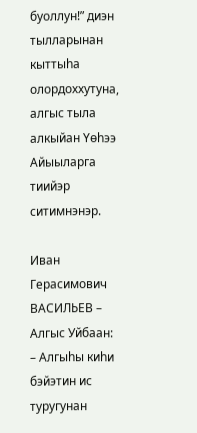буоллун!” диэн тылларынан кыттыһа олордоххутуна, алгыс тыла алкыйан Үөһээ Айыыларга тиийэр ситимнэнэр.

Иван Герасимович ВАСИЛЬЕВ – Алгыс Уйбаан:
– Алгыһы киһи бэйэтин ис туругунан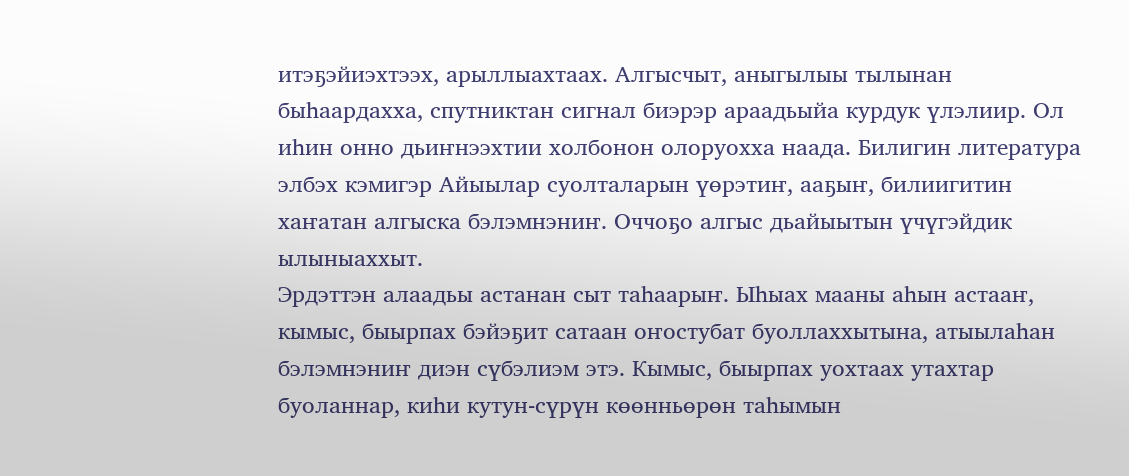итэҕэйиэхтээх, арыллыахтаах. Алгысчыт, аныгылыы тылынан быһаардахха, спутниктан сигнал биэрэр араадьыйа курдук үлэлиир. Ол иһин онно дьиҥнээхтии холбонон олоруохха наада. Билигин литература элбэх кэмигэр Айыылар суолталарын үөрэтиҥ, ааҕыҥ, билиигитин хаҥатан алгыска бэлэмнэниҥ. Оччоҕо алгыс дьайыытын үчүгэйдик ылыныаххыт.
Эрдэттэн алаадьы астанан сыт таһаарыҥ. Ыһыах мааны аһын астааҥ, кымыс, быырпах бэйэҕит сатаан оҥостубат буоллаххытына, атыылаһан бэлэмнэниҥ диэн сүбэлиэм этэ. Кымыс, быырпах уохтаах утахтар буоланнар, киһи кутун-сүрүн көөнньөрөн таһымын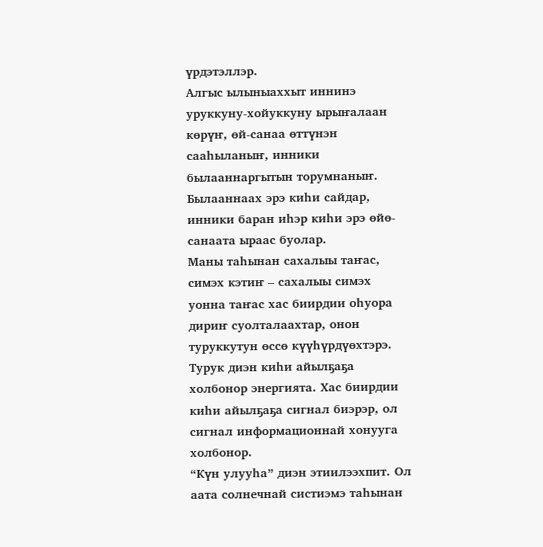үрдэтэллэр.
Алгыс ылыныаххыт иннинэ уруккуну-хойуккуну ырыҥалаан көрүҥ, өй-санаа өттүнэн сааһыланыҥ, инники былааннаргытын торумнаныҥ. Былааннаах эрэ киһи сайдар, инники баран иһэр киһи эрэ өйө-санаата ыраас буолар.
Маны таһынан сахалыы таҥас, симэх кэтиҥ – сахалыы симэх уонна таҥас хас биирдии оһуора дириҥ суолталаахтар, онон туруккутун өссө күүһүрдүөхтэрэ.
Турук диэн киһи айылҕаҕа холбонор энергията. Хас биирдии киһи айылҕаҕа сигнал биэрэр, ол сигнал информационнай хонууга холбонор.
“Күн улууһа” диэн этиилээхпит. Ол аата солнечнай систиэмэ таһынан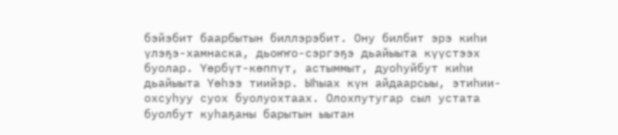бэйэбит баарбытын биллэрэбит. Ону билбит эрэ киһи үлэҕэ-хамнаска, дьоҥҥо-сэргэҕэ дьайыыта күүстээх буолар. Үөрбүт-көппүт, астыммыт, дуоһуйбут киһи дьайыыта Үөһээ тиийэр. Ыһыах күн айдаарсыы, этиһии-охсуһуу суох буолуохтаах. Олохпутугар сыл устата буолбут куһаҕаны барытын ыытан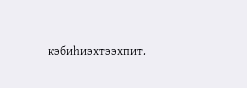кэбиһиэхтээхпит.